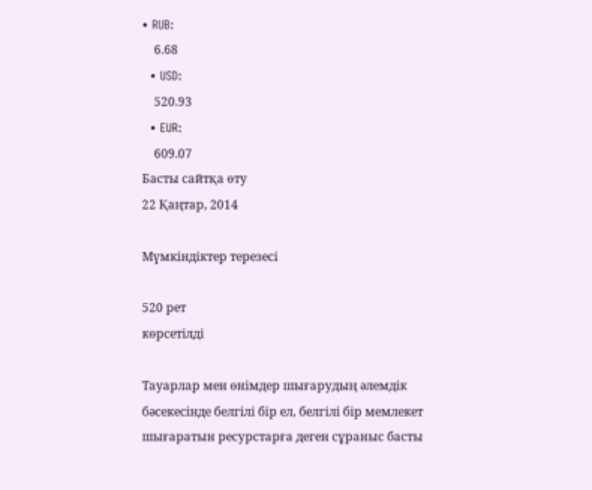• RUB:
    6.68
  • USD:
    520.93
  • EUR:
    609.07
Басты сайтқа өту
22 Қаңтар, 2014

Мүмкіндіктер терезесі

520 рет
көрсетілді

Тауарлар мен өнімдер шығарудың әлемдік бәсекесінде белгілі бір ел, белгілі бір мемлекет шығаратын ресурстарға деген сұраныс басты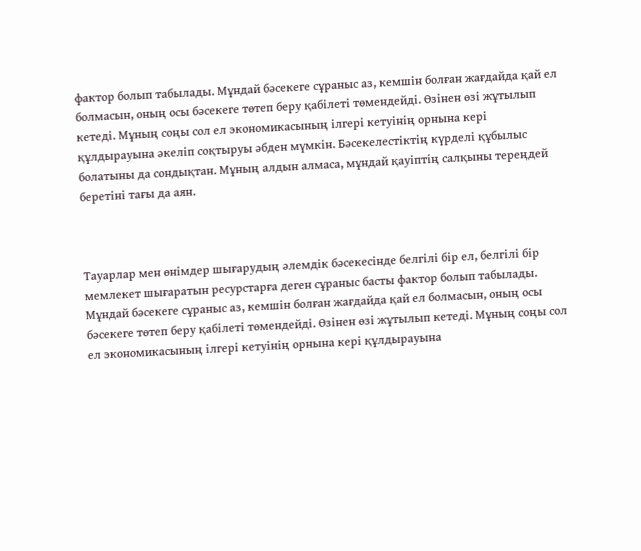фактор болып табылады. Мұндай бәсекеге сұраныс аз, кемшін болған жағдайда қай ел болмасын, оның осы бәсекеге төтеп беру қабілеті төмендейді. Өзінен өзі жұтылып кетеді. Мұның соңы сол ел экономикасының ілгері кетуінің орнына кері құлдырауына әкеліп соқтыруы әбден мүмкін. Бәсекелестіктің күрделі құбылыс болатыны да сондықтан. Мұның алдын алмаса, мұндай қауіптің салқыны тереңдей беретіні тағы да аян.



Тауарлар мен өнімдер шығарудың әлемдік бәсекесінде белгілі бір ел, белгілі бір мемлекет шығаратын ресурстарға деген сұраныс басты фактор болып табылады. Мұндай бәсекеге сұраныс аз, кемшін болған жағдайда қай ел болмасын, оның осы бәсекеге төтеп беру қабілеті төмендейді. Өзінен өзі жұтылып кетеді. Мұның соңы сол ел экономикасының ілгері кетуінің орнына кері құлдырауына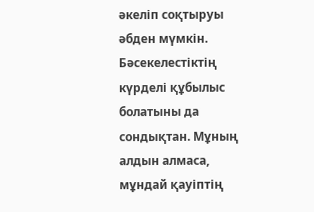әкеліп соқтыруы әбден мүмкін. Бәсекелестіктің күрделі құбылыс болатыны да сондықтан. Мұның алдын алмаса, мұндай қауіптің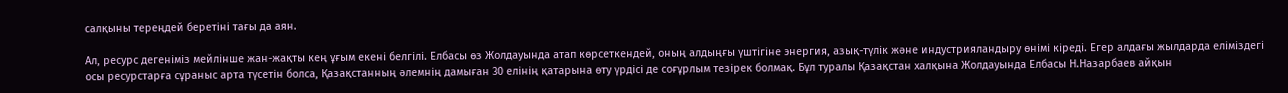салқыны тереңдей беретіні тағы да аян.

Ал, ресурс дегеніміз мейлінше жан-жақты кең ұғым екені белгілі. Елбасы өз Жолдауында атап көрсеткендей, оның алдыңғы үштігіне энергия, азық-түлік және индустрияландыру өнімі кіреді. Егер алдағы жылдарда еліміздегі осы ресурстарға сұраныс арта түсетін болса, Қазақстанның әлемнің дамыған 30 елінің қатарына өту үрдісі де соғұрлым тезірек болмақ. Бұл туралы Қазақстан халқына Жолдауында Елбасы Н.Назарбаев айқын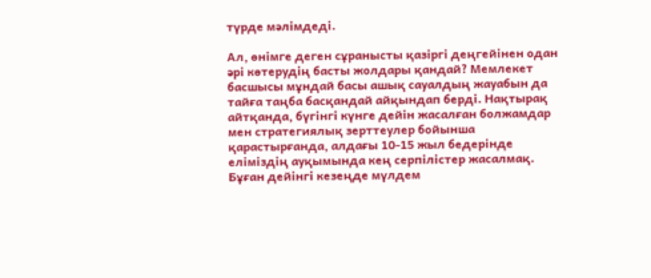түрде мәлімдеді.

Ал, өнімге деген сұранысты қазіргі деңгейінен одан әрі көтерудің басты жолдары қандай? Мемлекет басшысы мұндай басы ашық сауалдың жауабын да тайға таңба басқандай айқындап берді. Нақтырақ айтқанда, бүгінгі күнге дейін жасалған болжамдар мен стратегиялық зерттеулер бойынша қарастырғанда, алдағы 10-15 жыл бедерінде еліміздің ауқымында кең серпілістер жасалмақ. Бұған дейінгі кезеңде мүлдем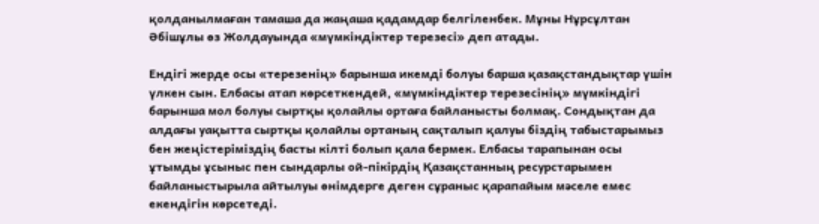қолданылмаған тамаша да жаңаша қадамдар белгіленбек. Мұны Нұрсұлтан Әбішұлы өз Жолдауында «мүмкіндіктер терезесі» деп атады.

Ендігі жерде осы «терезенің» барынша икемді болуы барша қазақстандықтар үшін үлкен сын. Елбасы атап көрсеткендей, «мүмкіндіктер терезесінің» мүмкіндігі барынша мол болуы сыртқы қолайлы ортаға байланысты болмақ. Сондықтан да алдағы уақытта сыртқы қолайлы ортаның сақталып қалуы біздің табыстарымыз бен жеңістеріміздің басты кілті болып қала бермек. Елбасы тарапынан осы ұтымды ұсыныс пен сындарлы ой-пікірдің Қазақстанның ресурстарымен байланыстырыла айтылуы өнімдерге деген сұраныс қарапайым мәселе емес екендігін көрсетеді.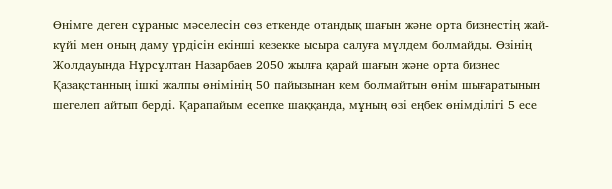Өнімге деген сұраныс мәселесін сөз еткенде отандық шағын және орта бизнестің жай-күйі мен оның даму үрдісін екінші кезекке ысыра салуға мүлдем болмайды. Өзінің Жолдауында Нұрсұлтан Назарбаев 2050 жылға қарай шағын және орта бизнес Қазақстанның ішкі жалпы өнімінің 50 пайызынан кем болмайтын өнім шығаратынын шегелеп айтып берді. Қарапайым есепке шаққанда, мұның өзі еңбек өнімділігі 5 есе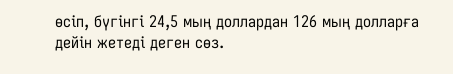өсіп, бүгінгі 24,5 мың доллардан 126 мың долларға дейін жетеді деген сөз.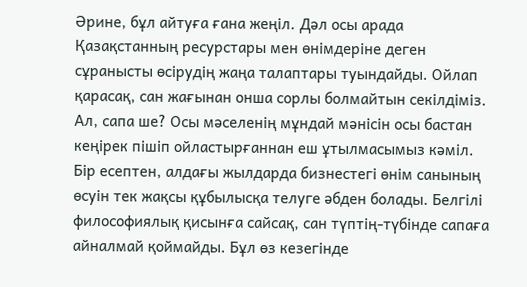Әрине, бұл айтуға ғана жеңіл. Дәл осы арада Қазақстанның ресурстары мен өнімдеріне деген сұранысты өсірудің жаңа талаптары туындайды. Ойлап қарасақ, сан жағынан онша сорлы болмайтын секілдіміз. Ал, сапа ше? Осы мәселенің мұндай мәнісін осы бастан кеңірек пішіп ойластырғаннан еш ұтылмасымыз кәміл. Бір есептен, алдағы жылдарда бизнестегі өнім санының өсуін тек жақсы құбылысқа телуге әбден болады. Белгілі философиялық қисынға сайсақ, сан түптің-түбінде сапаға айналмай қоймайды. Бұл өз кезегінде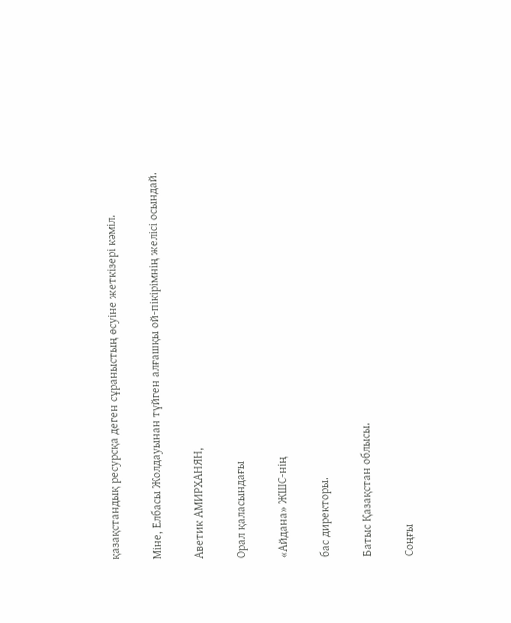қазақстандық ресурсқа деген сұраныстың өсуіне жеткізері кәміл.

Міне, Елбасы Жолдауынан түйген алғашқы ой-пікірімнің желісі осындай.

Аветик АМИРХАНЯН,

Орал қаласындағы

«Айдана» ЖШС-нің

бас директоры.

Батыс Қазақстан облысы.

Соңғы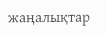жаңалықтар